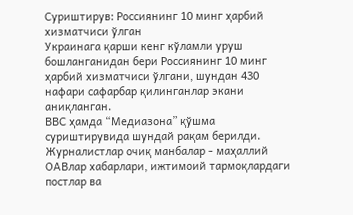Суриштирув: Россиянинг 10 минг ҳарбий хизматчиси ўлган
Украинага қарши кенг кўламли уруш бошланганидан бери Россиянинг 10 минг ҳарбий хизматчиси ўлгани, шундан 430 нафари сафарбар қилинганлар экани аниқланган.
ВВС ҳамда “Медиазона” қўшма суриштирувида шундай рақам берилди. Журналистлар очиқ манбалар - маҳаллий ОАВлар хабарлари, ижтимоий тармоқлардаги постлар ва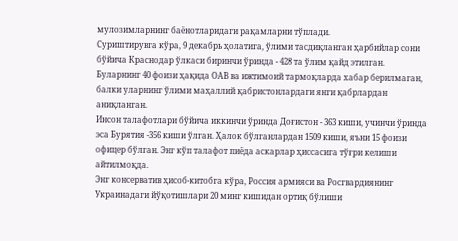мулозимларнинг баёнотларидаги рақамларни тўплади.
Суриштирувга кўра, 9 декабрь ҳолатига, ўлими тасдиқланган ҳарбийлар сони бўйича Краснодар ўлкаси биринчи ўринда - 428 та ўлим қайд этилган. Буларнинг 40 фоизи ҳақида ОАВ ва ижтимоий тармоқларда хабар берилмаган, балки уларнинг ўлими маҳаллий қабристонлардаги янги қабрлардан аниқланган.
Инсон талафотлари бўйича иккинчи ўринда Доғистон - 363 киши, учинчи ўринда эса Бурятия -356 киши ўлган. Ҳалок бўлганлардан 1509 киши, яъни 15 фоизи офицер бўлган. Энг кўп талафот пиёда аскарлар ҳиссасига тўғри келиши айтилмоқда.
Энг консерватив ҳисоб-китобга кўра, Россия армияси ва Росгвардиянинг Украинадаги йўқотишлари 20 минг кишидан ортиқ бўлиши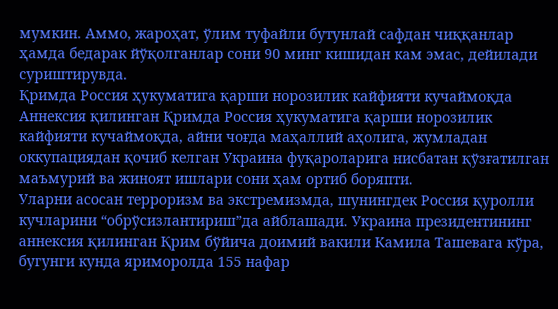мумкин. Аммо, жароҳат, ўлим туфайли бутунлай сафдан чиққанлар ҳамда бедарак йўқолганлар сони 90 минг кишидан кам эмас, дейилади суриштирувда.
Қримда Россия ҳукуматига қарши норозилик кайфияти кучаймоқда
Аннексия қилинган Қримда Россия ҳукуматига қарши норозилик кайфияти кучаймоқда, айни чоғда маҳаллий аҳолига, жумладан оккупациядан қочиб келган Украина фуқароларига нисбатан қўзғатилган маъмурий ва жиноят ишлари сони ҳам ортиб боряпти.
Уларни асосан терроризм ва экстремизмда, шунингдек Россия қуролли кучларини “обрўсизлантириш”да айблашади. Украина президентининг аннексия қилинган Қрим бўйича доимий вакили Камила Ташевага кўра, бугунги кунда яриморолда 155 нафар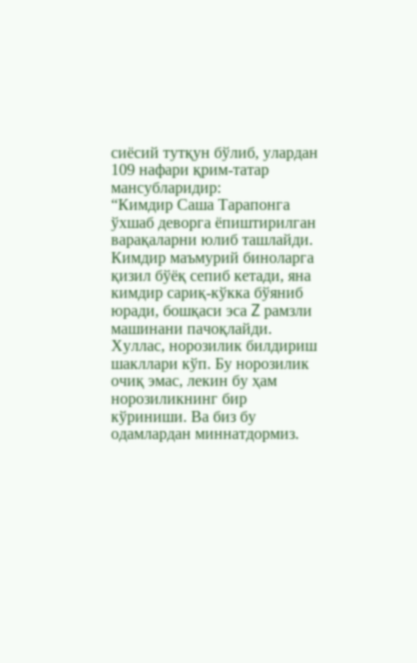сиёсий тутқун бўлиб, улардан 109 нафари қрим-татар мансубларидир:
“Кимдир Саша Тарапонга ўхшаб деворга ёпиштирилган варақаларни юлиб ташлайди. Кимдир маъмурий биноларга қизил бўёқ сепиб кетади, яна кимдир сариқ-кўкка бўяниб юради, бошқаси эса Z рамзли машинани пачоқлайди. Хуллас, норозилик билдириш шакллари кўп. Бу норозилик очиқ эмас, лекин бу ҳам норозиликнинг бир кўриниши. Ва биз бу одамлардан миннатдормиз.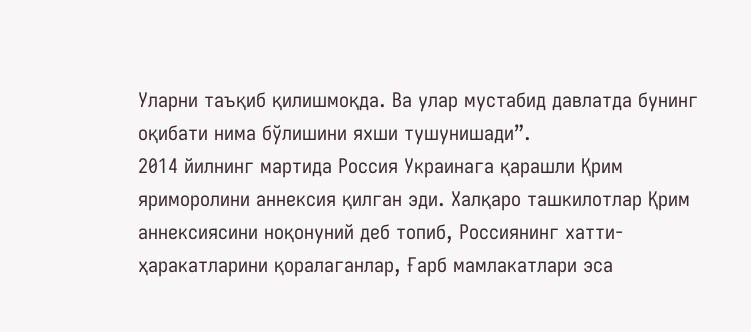Уларни таъқиб қилишмоқда. Ва улар мустабид давлатда бунинг оқибати нима бўлишини яхши тушунишади”.
2014 йилнинг мартида Россия Украинага қарашли Қрим яриморолини аннексия қилган эди. Халқаро ташкилотлар Қрим аннексиясини ноқонуний деб топиб, Россиянинг хатти-ҳаракатларини қоралаганлар, Ғарб мамлакатлари эса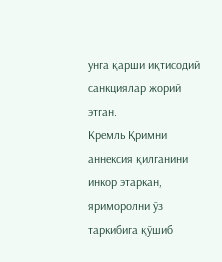унга қарши иқтисодий санкциялар жорий этган.
Кремль Қримни аннексия қилганини инкор этаркан, яриморолни ўз таркибига қўшиб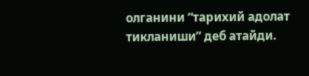олганини “тарихий адолат тикланиши” деб атайди.